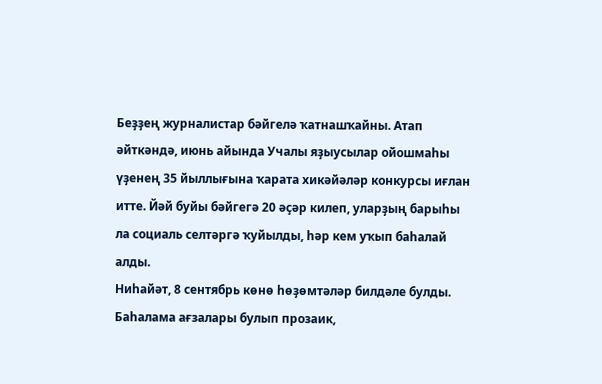Беҙҙең журналистар бәйгелә ҡатнашҡайны. Атап әйткәндә, июнь айында Учалы яҙыусылар ойошмаһы үҙенең 35 йыллығына ҡарата хикәйәләр конкурсы иғлан итте. Йәй буйы бәйгегә 20 әҫәр килеп, уларҙың барыһы ла социаль селтәргә ҡуйылды, һәр кем уҡып баһалай алды.
Ниһайәт, 8 сентябрь көнө һөҙөмтәләр билдәле булды. Баһалама ағзалары булып прозаик,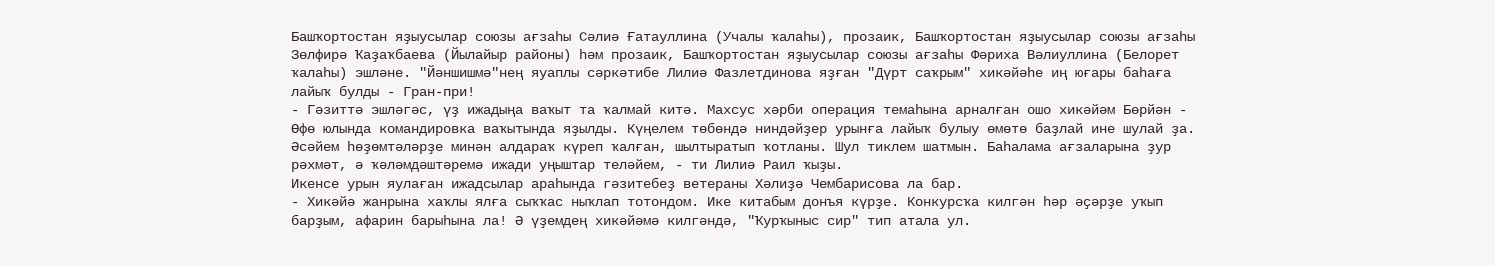Башҡортостан яҙыусылар союзы ағзаһы Сәлиә Ғатауллина (Учалы ҡалаһы), прозаик, Башҡортостан яҙыусылар союзы ағзаһы Зөлфирә Ҡаҙаҡбаева (Йылайыр районы) һәм прозаик, Башҡортостан яҙыусылар союзы ағзаһы Фәриха Вәлиуллина (Белорет ҡалаһы) эшләне. "Йәншишмә"нең яуаплы сәркәтибе Лилиә Фазлетдинова яҙған "Дүрт саҡрым" хикәйәһе иң юғары баһаға лайыҡ булды - Гран-при!
- Гәзиттә эшләгәс, үҙ ижадыңа ваҡыт та ҡалмай китә. Махсус хәрби операция темаһына арналған ошо хикәйәм Бөрйән - Өфө юлында командировка ваҡытында яҙылды. Күңелем төбөндә ниндәйҙер урынға лайыҡ булыу өмөтө баҙлай ине шулай ҙа. Әсәйем һөҙөмтәләрҙе минән алдараҡ күреп ҡалған, шылтыратып ҡотланы. Шул тиклем шатмын. Баһалама ағзаларына ҙур рәхмәт, ә ҡәләмдәштәремә ижади уңыштар теләйем, - ти Лилиә Раил ҡыҙы.
Икенсе урын яулаған ижадсылар араһында гәзитебеҙ ветераны Хәлиҙә Чембарисова ла бар.
- Хикәйә жанрына хаҡлы ялға сыҡҡас ныҡлап тотондом. Ике китабым донъя күрҙе. Конкурсҡа килгән һәр әҫәрҙе уҡып барҙым, афарин барыһына ла! Ә үҙемдең хикәйәмә килгәндә, "Ҡурҡыныс сир" тип атала ул.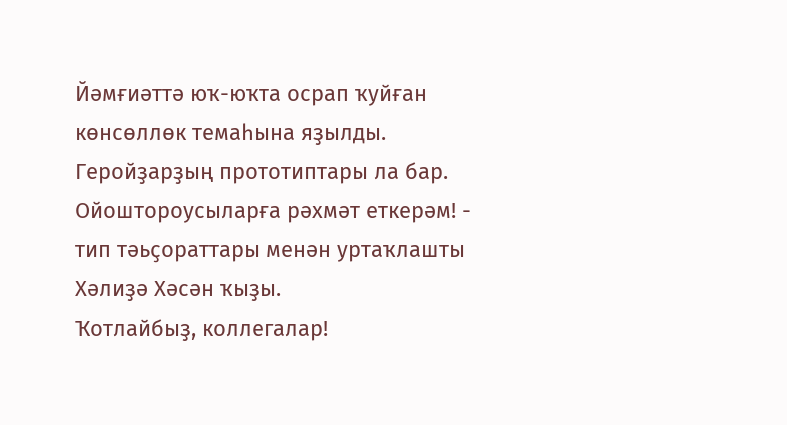Йәмғиәттә юҡ-юҡта осрап ҡуйған көнсөллөк темаһына яҙылды. Геройҙарҙың прототиптары ла бар. Ойоштороусыларға рәхмәт еткерәм! - тип тәьҫораттары менән уртаҡлашты Хәлиҙә Хәсән ҡыҙы.
Ҡотлайбыҙ, коллегалар!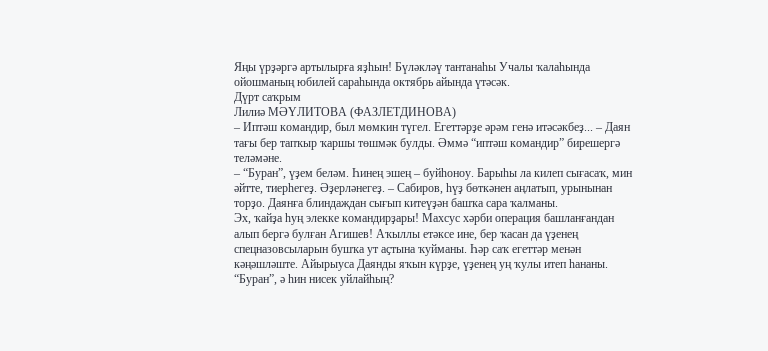Яңы үрҙәргә артылырға яҙһын! Бүләкләү тантанаһы Учалы ҡалаһында ойошманың юбилей сараһында октябрь айында үтәсәк.
Дүрт саҡрым
Лилиә МӘҮЛИТОВА (ФАЗЛЕТДИНОВА)
– Иптәш командир, был мөмкин түгел. Егеттәрҙе әрәм генә итәсәкбеҙ... – Даян тағы бер тапҡыр ҡаршы төшмәк булды. Әммә “иптәш командир” бирешергә теләмәне.
– “Буран”, үҙем беләм. Һинең эшең – буйһоноу. Барыһы ла килеп сығасаҡ, мин әйтте, тиерһегеҙ. Әҙерләнегеҙ. – Сабиров, һүҙ бөткәнен аңлатып, урынынан торҙо. Даянға блиндаждан сығып китеүҙән башҡа сара ҡалманы.
Эх, ҡайҙа һуң элекке командирҙары! Махсус хәрби операция башланғандан алып бергә булған Агишев! Аҡыллы етәксе ине, бер ҡасан да үҙенең спецназовсыларын бушҡа ут аҫтына ҡуйманы. Һәр саҡ егеттәр менән кәңәшләште. Айырыуса Даянды яҡын күрҙе, үҙенең уң ҡулы итеп һананы. “Буран”, ә һин нисек уйлайһың?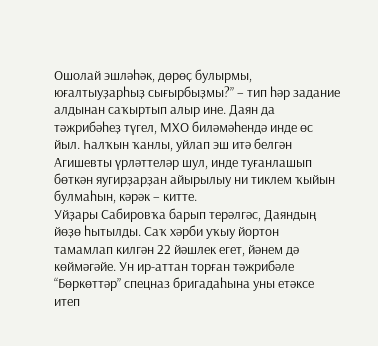Ошолай эшләһәк, дөрөҫ булырмы, юғалтыуҙарһыҙ сығырбыҙмы?” – тип һәр задание алдынан саҡыртып алыр ине. Даян да тәжрибәһеҙ түгел, МХО биләмәһендә инде өс йыл. Һалҡын ҡанлы, уйлап эш итә белгән Агишевты үрләттеләр шул, инде туғанлашып бөткән яугирҙарҙан айырылыу ни тиклем ҡыйын булмаһын, кәрәк – китте.
Уйҙары Сабировҡа барып терәлгәс, Даяндың йөҙө һытылды. Саҡ хәрби уҡыу йортон тамамлап килгән 22 йәшлек егет, йәнем дә көймәгәйе. Ун ир-аттан торған тәжрибәле “Бөркөттәр” спецназ бригадаһына уны етәксе итеп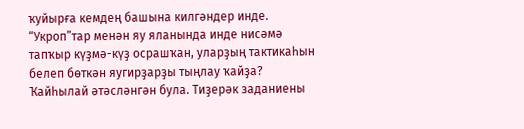ҡуйырға кемдең башына килгәндер инде. “Укроп”тар менән яу яланында инде нисәмә тапҡыр күҙмә-күҙ осрашҡан, уларҙың тактикаһын белеп бөткән яугирҙарҙы тыңлау ҡайҙа? Ҡайһылай әтәсләнгән була. Тиҙерәк заданиены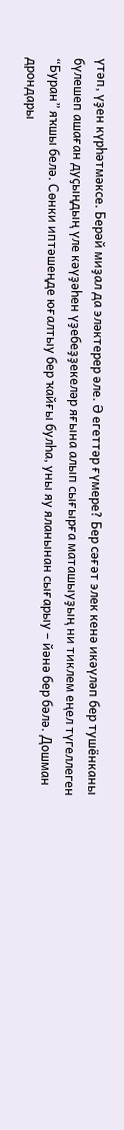үтәп, үҙен күрһәтмәксе. Берәй миҙал да эләктерер әле. Ә егеттәр ғүмере? Бер сәғәт элек кенә икәүләп бер тушёнканы бүлешеп ашаған дуҫыңдың үле кәүҙәһен үҙебеҙҙекеләр яғына алып сығырға маташыуҙың ни тиклем еңел түгеллеген “Буран” яҡшы белә. Сөнки иптәшеңде юғалтыу бер ҡайғы булһа, уны яу яланынан сығарыу – йәнә бер бәлә. Дошман дрондары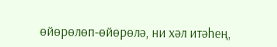өйөрөлөп-өйөрөлә, ни хәл итәһең,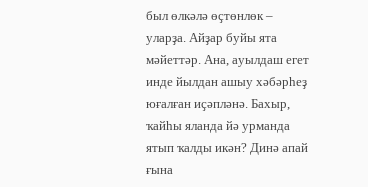был өлкәлә өҫтөнлөк – уларҙа. Айҙар буйы ята мәйеттәр. Ана, ауылдаш егет инде йылдан ашыу хәбәрһеҙ юғалған иҫәпләнә. Бахыр, ҡайһы яланда йә урманда ятып ҡалды икән? Динә апай ғына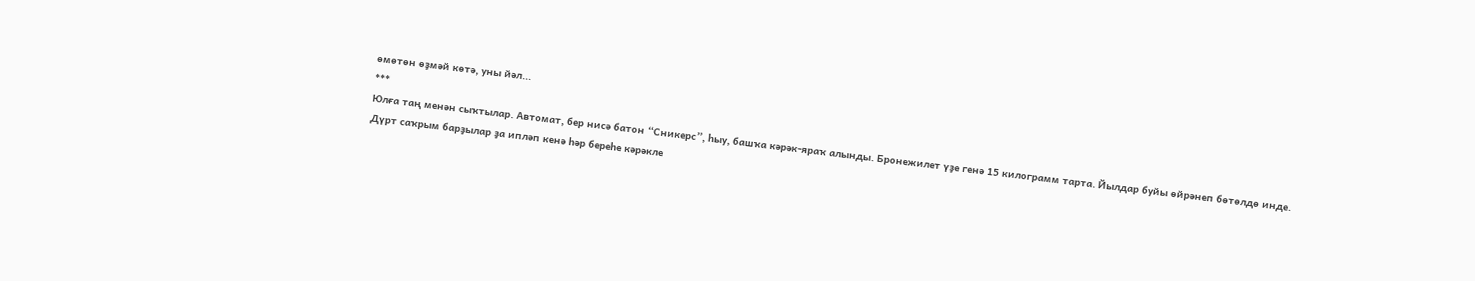өмөтөн өҙмәй көтә, уны йәл...
***
Юлға таң менән сыҡтылар. Автомат, бер нисә батон “Сникерс”, һыу, башҡа кәрәк-яраҡ алынды. Бронежилет үҙе генә 15 килограмм тарта. Йылдар буйы өйрәнеп бөтөлдө инде. Дүрт саҡрым барҙылар ҙа ипләп кенә һәр береһе кәрәкле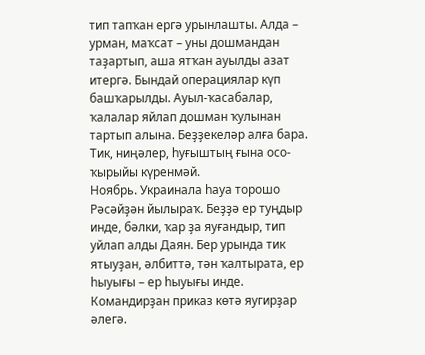тип тапҡан ергә урынлашты. Алда – урман, маҡсат – уны дошмандан таҙартып, аша ятҡан ауылды азат итергә. Бындай операциялар күп башҡарылды. Ауыл-ҡасабалар, ҡалалар яйлап дошман ҡулынан тартып алына. Беҙҙекеләр алға бара. Тик, ниңәлер, һуғыштың ғына осо-ҡырыйы күренмәй.
Ноябрь. Украинала һауа торошо Рәсәйҙән йылыраҡ. Беҙҙә ер туңдыр инде, бәлки, ҡар ҙа яуғандыр, тип уйлап алды Даян. Бер урында тик ятыуҙан, әлбиттә, тән ҡалтырата, ер һыуығы – ер һыуығы инде. Командирҙан приказ көтә яугирҙар әлегә.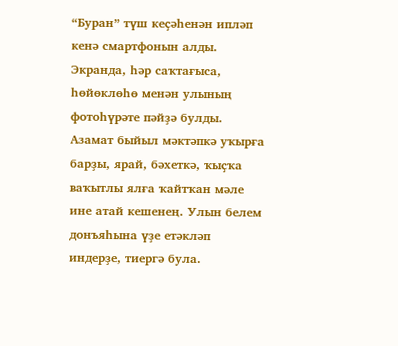“Буран” түш кеҫәһенән ипләп кенә смартфонын алды. Экранда, һәр саҡтағыса, һөйөклөһө менән улының фотоһүрәте пәйҙә булды. Азамат быйыл мәктәпкә уҡырға барҙы, ярай, бәхеткә, ҡыҫҡа ваҡытлы ялға ҡайтҡан мәле ине атай кешенең. Улын белем донъяһына үҙе етәкләп индерҙе, тиергә була.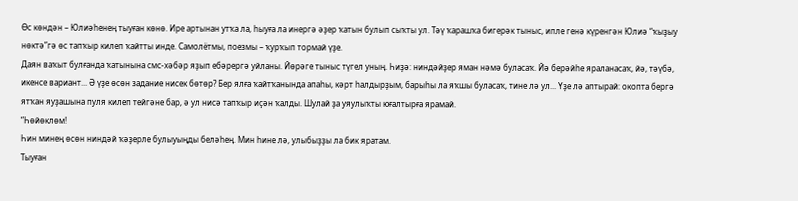Өс көндән – Юлиәһенең тыуған көнө. Ире артынан утҡа ла, һыуға ла инергә әҙер ҡатын булып сыҡты ул. Тәү ҡарашҡа бигерәк тыныс, ипле генә күренгән Юлиә “ҡыҙыу нөктә”гә өс тапҡыр килеп ҡайтты инде. Самолётмы, поезмы – ҡурҡып тормай үҙе.
Даян ваҡыт булғанда ҡатынына смс-хәбәр яҙып ебәрергә уйланы. Йөрәге тыныс түгел уның. Һиҙә: ниндәйҙер яман нәмә буласаҡ. Йә берәйһе яраланасаҡ, йә, тәүбә, икенсе вариант... Ә үҙе өсөн задание нисек бөтөр? Бер ялға ҡайтҡанында апаһы, кәрт һалдырҙым, барыһы ла яҡшы буласаҡ, тине лә ул... Үҙе лә аптырай: окопта бергә ятҡан яуҙашына пуля килеп тейгәне бар, ә ул нисә тапҡыр иҫән ҡалды. Шулай ҙа уяулыҡты юғалтырға ярамай.
“Һөйөклөм!
Һин минең өсөн ниндәй ҡәҙерле булыуыңды беләһең. Мин һине лә, улыбыҙҙы ла бик яратам.
Тыуған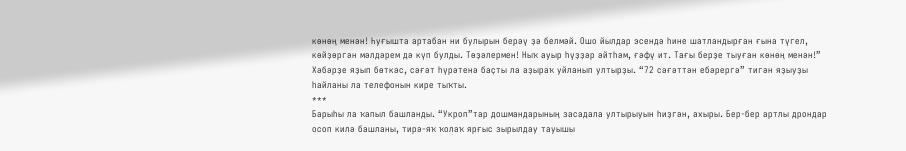көнөң менән! Һуғышта артабан ни булырын берәү ҙә белмәй. Ошо йылдар эсендә һине шатландырған ғына түгел, көйҙөргән мәлдәрем дә күп булды. Төҙәлермен! Ныҡ ауыр һүҙҙәр әйтһәм, ғәфү ит. Тағы берҙе тыуған көнөң менән!”
Хәбәрҙе яҙып бөткәс, сәғәт һүрәтенә баҫты ла аҙыраҡ уйланып ултырҙы. “72 сәғәттән ебәрергә” тигән яҙыуҙы һайланы ла телефонын кире тыҡты.
***
Барыһы ла ҡапыл башланды. “Укроп”тар дошмандарының засадала ултырыуын һиҙгән, ахыры. Бер-бер артлы дрондар осоп килә башланы, тирә-яҡ ҡолаҡ ярғыс зырылдау тауышы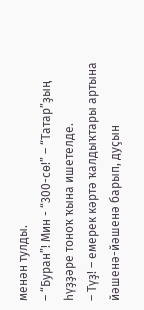менән тулды.
– “Буран”! Мин - “300-сө!” – “Татар”ҙың һүҙҙәре тоноҡ ҡына ишетелде.
– Түҙ! – емерек кәртә ҡалдыҡтары артына йәшенә-йәшенә барып, дуҫын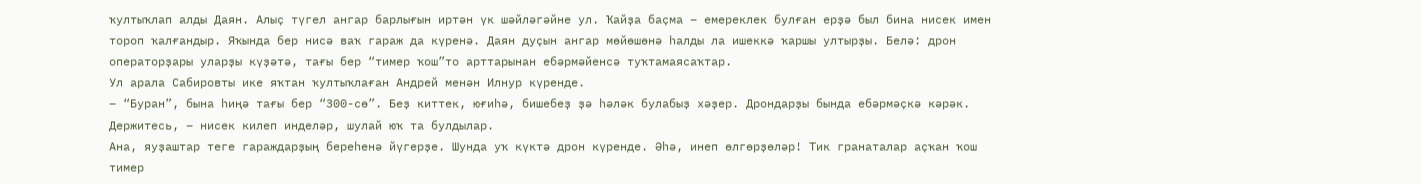ҡултыҡлап алды Даян. Алыҫ түгел ангар барлығын иртән үк шәйләгәйне ул. Ҡайҙа баҫма – емереклек булған ерҙә был бина нисек имен тороп ҡалғандыр. Яҡында бер нисә ваҡ гараж да күренә. Даян дуҫын ангар мөйөшөнә һалды ла ишеккә ҡаршы ултырҙы. Белә: дрон операторҙары уларҙы күҙәтә, тағы бер “тимер ҡош”то арттарынан ебәрмәйенсә туҡтамаясаҡтар.
Ул арала Сабировты ике яҡтан ҡултыҡлаған Андрей менән Илнур күренде.
– “Буран”, бына һиңә тағы бер “300-сө”. Беҙ киттек, юғиһә, бишебеҙ ҙә һәләк булабыҙ хәҙер. Дрондарҙы бында ебәрмәҫкә кәрәк. Держитесь, – нисек килеп инделәр, шулай юҡ та булдылар.
Ана, яуҙаштар теге гараждарҙың береһенә йүгерҙе. Шунда уҡ күктә дрон күренде. Әһә, инеп өлгөрҙөләр! Тик гранаталар аҫҡан ҡош тимер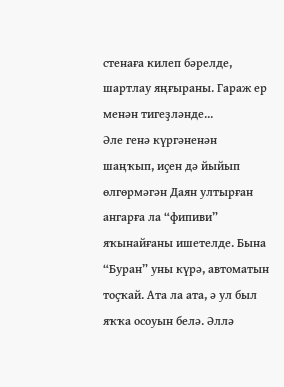стенаға килеп бәрелде, шартлау яңғыраны. Гараж ер менән тигеҙләнде...
Әле генә күргәненән шаңҡып, иҫен дә йыйып өлгөрмәгән Даян ултырған ангарға ла “фипиви” яҡынайғаны ишетелде. Бына “Буран” уны күрә, автоматын тоҫҡай. Ата ла ата, ә ул был яҡҡа осоуын белә. Әллә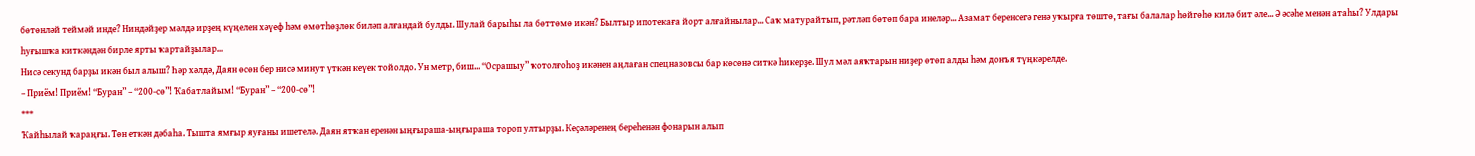бөтөнләй теймәй инде? Ниндәйҙер мәлдә ирҙең күңелен хәүеф һәм өмөтһөҙлөк биләп алғандай булды. Шулай барыһы ла бөттөмө икән? Былтыр ипотекаға йорт алғайнылар... Саҡ матурайтып, рәтләп бөтөп бара инеләр... Азамат беренсегә генә уҡырға төштө, тағы балалар һөйгөһө килә бит әле... Ә әсәһе менән атаһы? Улдары һуғышҡа киткәндән бирле ярты ҡартайҙылар...
Нисә секунд барҙы икән был алыш? Һәр хәлдә, Даян өсөн бер нисә минут үткән кеүек тойолдо. Ун метр, биш... “Осрашыу” ҡотолғоһоҙ икәнен аңлаған спецназовсы бар көсөнә ситкә һикерҙе. Шул мәл аяҡтарын ниҙер өтөп алды һәм донъя түңкәрелде.
– Приём! Приём! “Буран” – “200-сө”! Ҡабатлайым! “Буран” – “200-сө”!
***
Ҡайһылай ҡараңғы. Төн еткән дәбаһа. Тышта ямғыр яуғаны ишетелә. Даян ятҡан еренән ыңғыраша-ыңғыраша тороп ултырҙы. Кеҫәләренең береһенән фонарын алып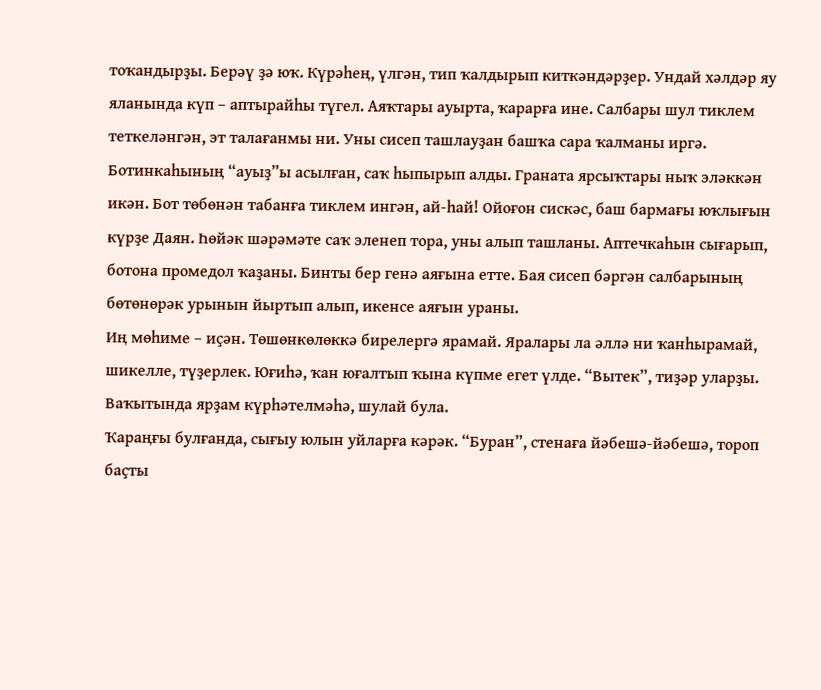тоҡандырҙы. Берәү ҙә юҡ. Күрәһең, үлгән, тип ҡалдырып киткәндәрҙер. Ундай хәлдәр яу яланында күп – аптырайһы түгел. Аяҡтары ауырта, ҡарарға ине. Салбары шул тиклем теткеләнгән, эт талағанмы ни. Уны сисеп ташлауҙан башҡа сара ҡалманы иргә. Ботинкаһының “ауыҙ”ы асылған, саҡ һыпырып алды. Граната ярсыҡтары ныҡ эләккән икән. Бот төбөнән табанға тиклем ингән, ай-һай! Ойоғон сискәс, баш бармағы юҡлығын күрҙе Даян. Һөйәк шәрәмәте саҡ эленеп тора, уны алып ташланы. Аптечкаһын сығарып, ботона промедол ҡаҙаны. Бинты бер генә аяғына етте. Бая сисеп бәргән салбарының бөтөнөрәк урынын йыртып алып, икенсе аяғын ураны.
Иң мөһиме – иҫән. Төшөнкөлөккә бирелергә ярамай. Яралары ла әллә ни ҡанһырамай, шикелле, түҙерлек. Юғиһә, ҡан юғалтып ҡына күпме егет үлде. “Вытек”, тиҙәр уларҙы. Ваҡытында ярҙам күрһәтелмәһә, шулай була.
Ҡараңғы булғанда, сығыу юлын уйларға кәрәк. “Буран”, стенаға йәбешә-йәбешә, тороп баҫты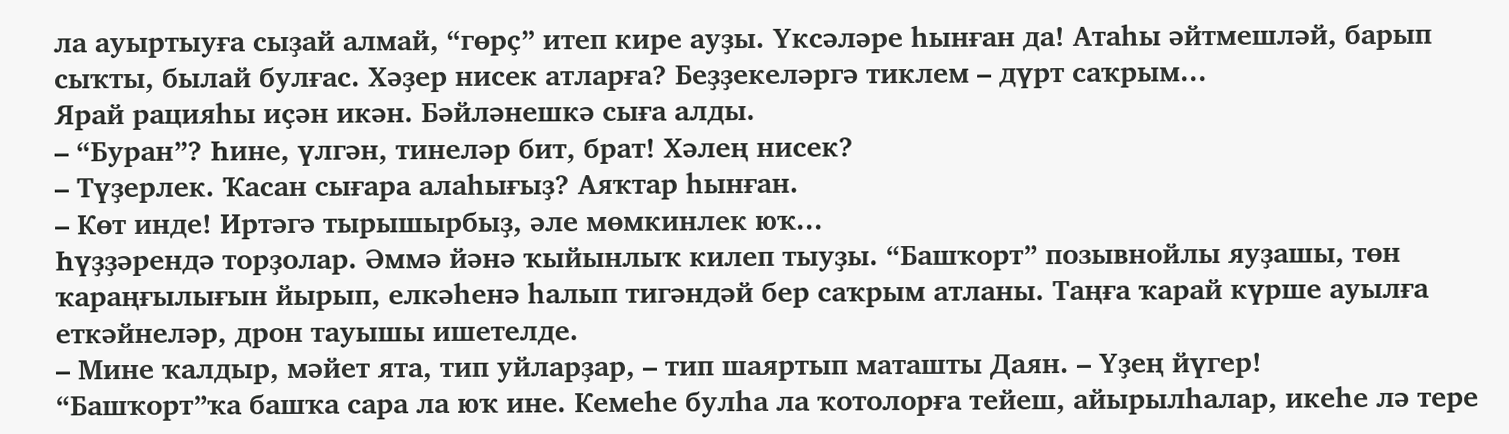ла ауыртыуға сыҙай алмай, “гөрҫ” итеп кире ауҙы. Үксәләре һынған да! Атаһы әйтмешләй, барып сыҡты, былай булғас. Хәҙер нисек атларға? Беҙҙекеләргә тиклем – дүрт саҡрым...
Ярай рацияһы иҫән икән. Бәйләнешкә сыға алды.
– “Буран”? Һине, үлгән, тинеләр бит, брат! Хәлең нисек?
– Түҙерлек. Ҡасан сығара алаһығыҙ? Аяҡтар һынған.
– Көт инде! Иртәгә тырышырбыҙ, әле мөмкинлек юҡ...
Һүҙҙәрендә торҙолар. Әммә йәнә ҡыйынлыҡ килеп тыуҙы. “Башҡорт” позывнойлы яуҙашы, төн ҡараңғылығын йырып, елкәһенә һалып тигәндәй бер саҡрым атланы. Таңға ҡарай күрше ауылға еткәйнеләр, дрон тауышы ишетелде.
– Мине ҡалдыр, мәйет ята, тип уйларҙар, – тип шаяртып маташты Даян. – Үҙең йүгер!
“Башҡорт”ҡа башҡа сара ла юҡ ине. Кемеһе булһа ла ҡотолорға тейеш, айырылһалар, икеһе лә тере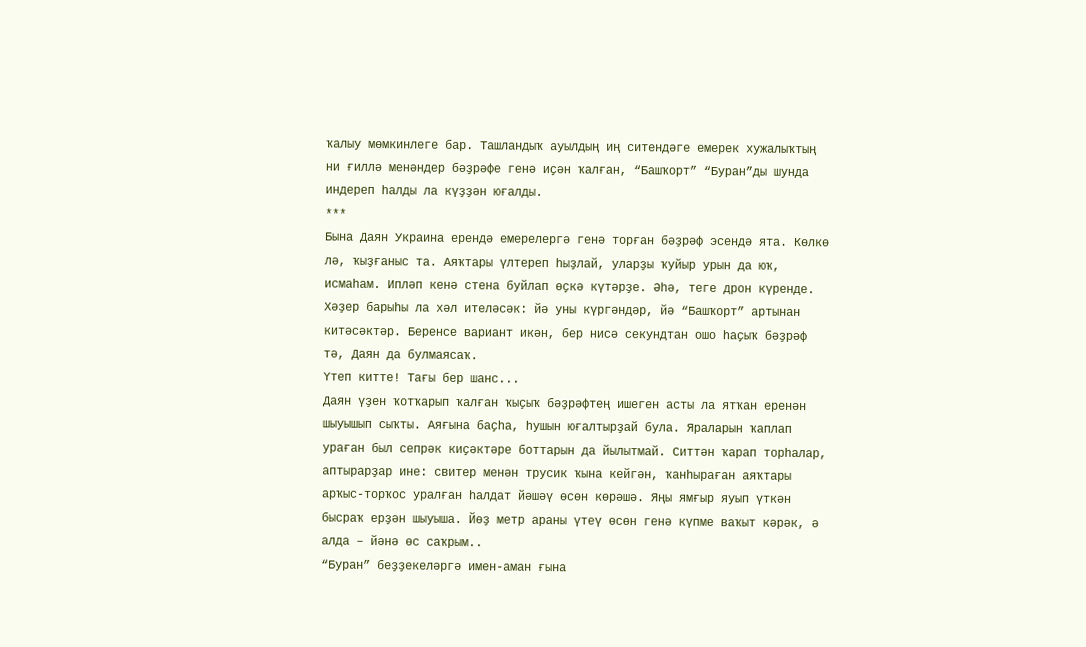ҡалыу мөмкинлеге бар. Ташландыҡ ауылдың иң ситендәге емерек хужалыҡтың ни ғиллә менәндер бәҙрәфе генә иҫән ҡалған, “Башҡорт” “Буран”ды шунда индереп һалды ла күҙҙән юғалды.
***
Бына Даян Украина ерендә емерелергә генә торған бәҙрәф эсендә ята. Көлкө лә, ҡыҙғаныс та. Аяҡтары үлтереп һыҙлай, уларҙы ҡуйыр урын да юҡ, исмаһам. Ипләп кенә стена буйлап өҫкә күтәрҙе. Әһә, теге дрон күренде. Хәҙер барыһы ла хәл ителәсәк: йә уны күргәндәр, йә “Башҡорт” артынан китәсәктәр. Беренсе вариант икән, бер нисә секундтан ошо һаҫыҡ бәҙрәф тә, Даян да булмаясаҡ.
Үтеп китте! Тағы бер шанс...
Даян үҙен ҡотҡарып ҡалған ҡыҫыҡ бәҙрәфтең ишеген асты ла ятҡан еренән шыуышып сыҡты. Аяғына баҫһа, һушын юғалтырҙай була. Яраларын ҡаплап ураған был сепрәк киҫәктәре боттарын да йылытмай. Ситтән ҡарап торһалар, аптырарҙар ине: свитер менән трусик ҡына кейгән, ҡанһыраған аяҡтары арҡыс-торҡос уралған һалдат йәшәү өсөн көрәшә. Яңы ямғыр яуып үткән бысраҡ ерҙән шыуыша. Йөҙ метр араны үтеү өсөн генә күпме ваҡыт кәрәк, ә алда – йәнә өс саҡрым..
“Буран” беҙҙекеләргә имен-аман ғына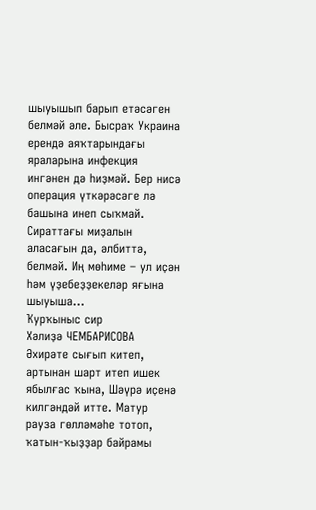шыуышып барып етәсәген белмәй әле. Бысраҡ Украина ерендә аяҡтарындағы яраларына инфекция ингәнен дә һиҙмәй. Бер нисә операция үткәрәсәге лә башына инеп сыҡмай. Сираттағы миҙалын аласағын да, әлбиттә, белмәй. Иң мөһиме – ул иҫән һәм үҙебеҙҙекеләр яғына шыуыша...
Ҡурҡыныс сир
Хәлиҙә ЧЕМБАРИСОВА
Әхирәте сығып китеп, артынан шарт итеп ишек ябылғас ҡына, Шәүрә иҫенә килгәндәй итте. Матур рауза гөлләмәһе тотоп, ҡатын-ҡыҙҙар байрамы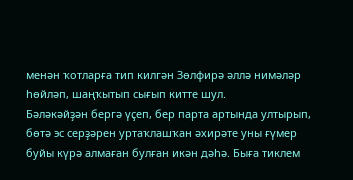менән ҡотларға тип килгән Зөлфирә әллә нимәләр һөйләп, шаңҡытып сығып китте шул.
Бәләкәйҙән бергә үҫеп, бер парта артында ултырып, бөтә эс серҙәрен уртаҡлашҡан әхирәте уны ғүмер буйы күрә алмаған булған икән дәһә. Быға тиклем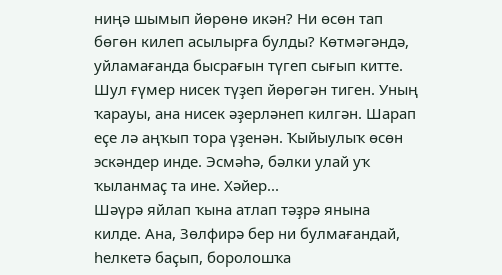ниңә шымып йөрөнө икән? Ни өсөн тап бөгөн килеп асылырға булды? Көтмәгәндә, уйламағанда бысрағын түгеп сығып китте. Шул ғүмер нисек түҙеп йөрөгән тиген. Уның ҡарауы, ана нисек әҙерләнеп килгән. Шарап еҫе лә аңҡып тора үҙенән. Ҡыйыулыҡ өсөн эскәндер инде. Эсмәһә, бәлки улай уҡ ҡыланмаҫ та ине. Хәйер...
Шәүрә яйлап ҡына атлап тәҙрә янына килде. Ана, Зөлфирә бер ни булмағандай, һелкетә баҫып, боролошҡа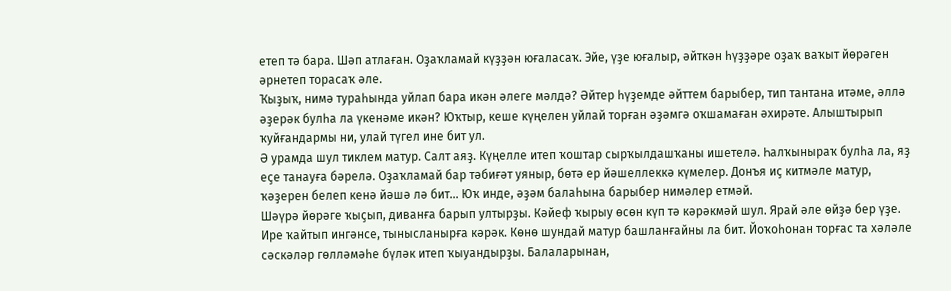етеп тә бара. Шәп атлаған. Оҙаҡламай күҙҙән юғаласаҡ. Эйе, үҙе юғалыр, әйткән һүҙҙәре оҙаҡ ваҡыт йөрәген әрнетеп торасаҡ әле.
Ҡыҙыҡ, нимә тураһында уйлап бара икән әлеге мәлдә? Әйтер һүҙемде әйттем барыбер, тип тантана итәме, әллә әҙерәк булһа ла үкенәме икән? Юҡтыр, кеше күңелен уйлай торған әҙәмгә оҡшамаған әхирәте. Алыштырып ҡуйғандармы ни, улай түгел ине бит ул.
Ә урамда шул тиклем матур. Салт аяҙ. Күңелле итеп ҡоштар сырҡылдашҡаны ишетелә. Һалҡыныраҡ булһа ла, яҙ еҫе танауға бәрелә. Оҙаҡламай бар тәбиғәт уяныр, бөтә ер йәшеллеккә күмелер. Донъя иҫ китмәле матур, ҡәҙерен белеп кенә йәшә лә бит... Юҡ инде, әҙәм балаһына барыбер нимәлер етмәй.
Шәүрә йөрәге ҡыҫып, диванға барып ултырҙы. Кәйеф ҡырыу өсөн күп тә кәрәкмәй шул. Ярай әле өйҙә бер үҙе. Ире ҡайтып ингәнсе, тынысланырға кәрәк. Көнө шундай матур башланғайны ла бит. Йоҡоһонан торғас та хәләле сәскәләр гөлләмәһе бүләк итеп ҡыуандырҙы. Балаларынан,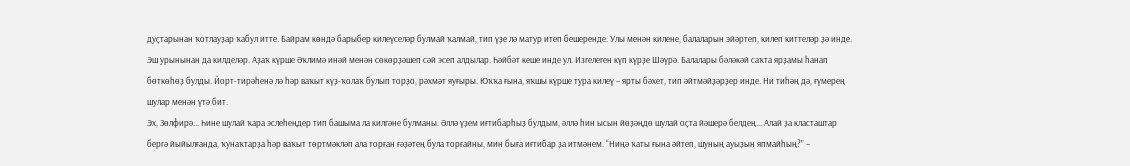дуҫтарынан ҡотлауҙар ҡабул итте. Байрам көндә барыбер килеүселәр булмай ҡалмай, тип үҙе лә матур итеп бешеренде. Улы менән килене, балаларын эйәртеп, килеп киттеләр ҙә инде. Эш урынынан да килделәр. Аҙаҡ күрше Әҡлимә инәй менән сөкөрҙәшеп сәй эсеп алдылар. Һәйбәт кеше инде ул. Изгелеген күп күрҙе Шәүрә. Балалары бәләкәй саҡта ярҙамы һанап бөткөһөҙ булды. Йорт-тирәһенә лә һәр ваҡыт күҙ-ҡолаҡ булып торҙо, рәхмәт яуғыры. Юҡҡа ғына, яҡшы күрше тура килеү – ярты бәхет, тип әйтмәйҙәрҙер инде. Ни тиһәң дә, ғүмерең шулар менән үтә бит.
Эх, Зөлфирә... Һине шулай ҡара эслеһеңдер тип башыма ла килгәне булманы. Әллә үҙем иғтибарһыҙ булдым, әллә һин ысын йөҙәңдө шулай оҫта йәшерә белдең... Алай ҙа класташтар бергә йыйылғанда, ҡунаҡтарҙа һәр ваҡыт төртмәкләп ала торған ғәҙәтең була торғайны, мин быға иғтибар ҙа итмәнем. “Ниңә ҡаты ғына әйтеп, шуның ауыҙын япмайһың?” –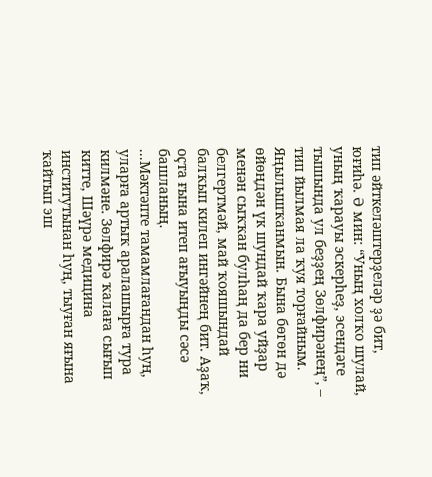тип әйткеләштерҙеләр ҙә бит, юғиһә. Ә мин: “Уның холҡо шулай, уның ҡарауы эскерһеҙ, эсендәге тышында ул беҙҙең Зөлфирәнең”, – тип йылмая ла ҡуя торғайным. Яңылышҡанмын. Бына бөгөн дә өйөңдән үк шундай ҡара уйҙар менән сыҡҡан булһаң да бер ни белгертмәй, май ҡояшындай балҡып килеп ингәйнең бит. Аҙаҡ, оҫта ғына итеп ағыуыңды сәсә башланың.
...Мәктәпте тамамлағандан һуң, уларға артыҡ аралашырға тура килмәне. Зөлфирә ҡалаға сығып китте, Шәүрә медицина институтынан һуң, тыуған яғына ҡайтып эш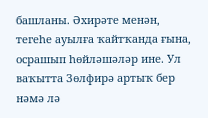башланы. Әхирәте менән, тегеһе ауылға ҡайтҡанда ғына, осрашып һөйләшәләр ине. Ул ваҡытта Зөлфирә артыҡ бер нәмә лә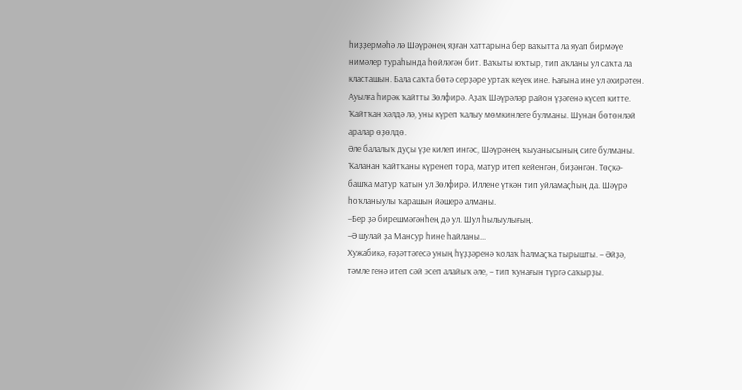һиҙҙермәһә лә Шәүрәнең яҙған хаттарына бер ваҡытта ла яуап бирмәүе нимәлер тураһында һөйләгән бит. Ваҡыты юҡтыр, тип аҡланы ул саҡта ла класташын. Бала саҡта бөтә серҙәре уртаҡ кеүек ине. Һағына ине ул әхирәтен.
Ауылға һирәк ҡайтты Зөлфирә. Аҙаҡ Шәүрәләр район үҙәгенә күсеп китте. Ҡайтҡан хәлдә лә, уны күреп ҡалыу мөмкинлеге булманы. Шунан бөтөнләй аралар өҙөлдө.
Әле балалыҡ дуҫы үҙе килеп ингәс, Шәүрәнең ҡыуанысының сиге булманы. Ҡаланан ҡайтҡаны күренеп тора, матур итеп кейенгән, биҙәнгән. Төҫкә-башҡа матур ҡатын ул Зөлфирә. Иллене үткән тип уйламаҫһың да. Шәүрә һоҡланыулы ҡарашын йәшерә алманы.
–Бер ҙә бирешмәгәнһең дә ул. Шул һылыулығың.
–Ә шулай ҙа Мансур һине һайланы...
Хужабикә, ғәҙәттәгесә уның һүҙҙәренә ҡолаҡ һалмаҫҡа тырышты. – Әйҙә, тәмле генә итеп сәй эсеп алайыҡ әле, – тип ҡунағын түргә саҡырҙы.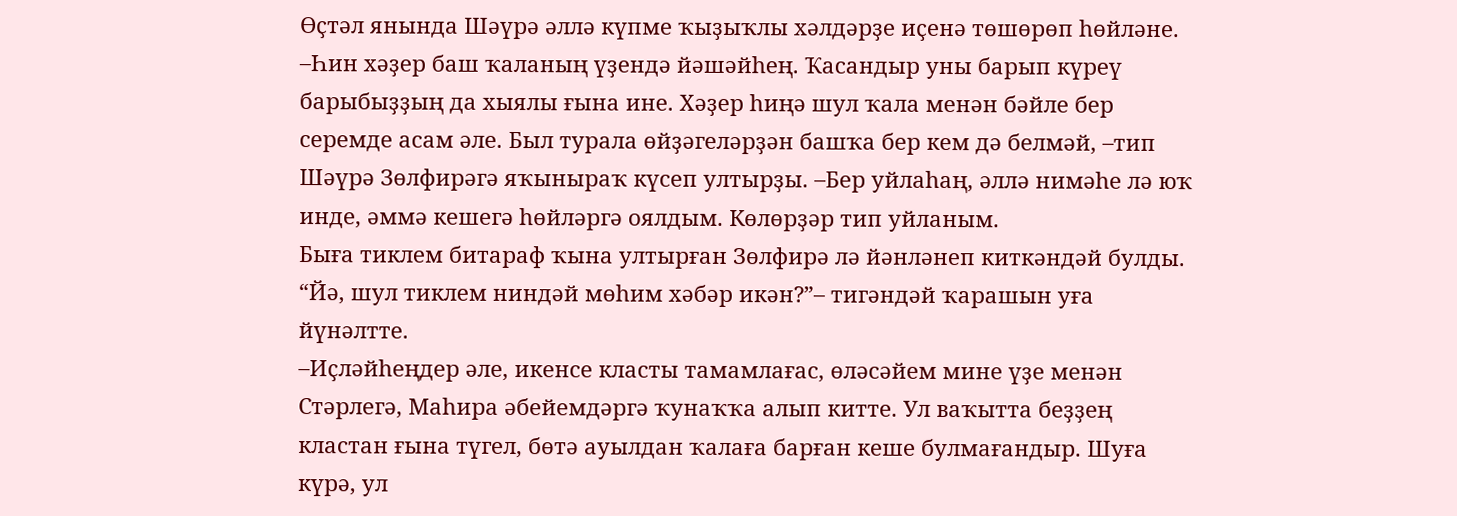Өҫтәл янында Шәүрә әллә күпме ҡыҙыҡлы хәлдәрҙе иҫенә төшөрөп һөйләне.
–Һин хәҙер баш ҡаланың үҙендә йәшәйһең. Ҡасандыр уны барып күреү барыбыҙҙың да хыялы ғына ине. Хәҙер һиңә шул ҡала менән бәйле бер серемде асам әле. Был турала өйҙәгеләрҙән башҡа бер кем дә белмәй, –тип Шәүрә Зөлфирәгә яҡыныраҡ күсеп ултырҙы. –Бер уйлаһаң, әллә нимәһе лә юҡ инде, әммә кешегә һөйләргә оялдым. Көлөрҙәр тип уйланым.
Быға тиклем битараф ҡына ултырған Зөлфирә лә йәнләнеп киткәндәй булды. “Йә, шул тиклем ниндәй мөһим хәбәр икән?”– тигәндәй ҡарашын уға йүнәлтте.
–Иҫләйһеңдер әле, икенсе класты тамамлағас, өләсәйем мине үҙе менән Стәрлегә, Маһира әбейемдәргә ҡунаҡҡа алып китте. Ул ваҡытта беҙҙең кластан ғына түгел, бөтә ауылдан ҡалаға барған кеше булмағандыр. Шуға күрә, ул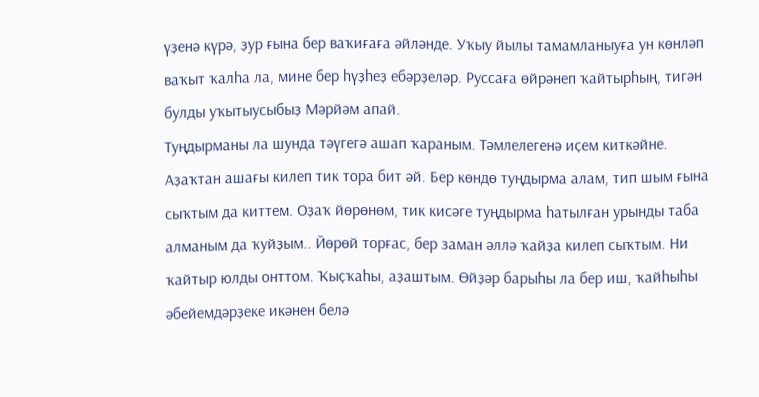үҙенә күрә, ҙур ғына бер ваҡиғаға әйләнде. Уҡыу йылы тамамланыуға ун көнләп ваҡыт ҡалһа ла, мине бер һүҙһеҙ ебәрҙеләр. Руссаға өйрәнеп ҡайтырһың, тигән булды уҡытыусыбыҙ Мәрйәм апай.
Туңдырманы ла шунда тәүгегә ашап ҡараным. Тәмлелегенә иҫем киткәйне. Аҙаҡтан ашағы килеп тик тора бит әй. Бер көндө туңдырма алам, тип шым ғына сыҡтым да киттем. Оҙаҡ йөрөнөм, тик кисәге туңдырма һатылған урынды таба алманым да ҡуйҙым.. Йөрөй торғас, бер заман әллә ҡайҙа килеп сыҡтым. Ни ҡайтыр юлды онттом. Ҡыҫҡаһы, аҙаштым. Өйҙәр барыһы ла бер иш, ҡайһыһы әбейемдәрҙеке икәнен белә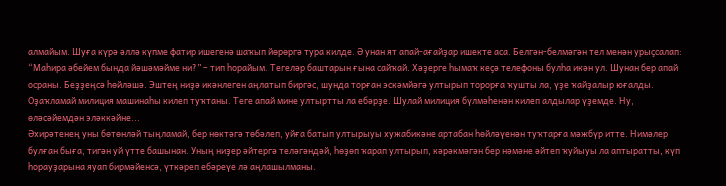алмайым. Шуға күрә әллә күпме фатир ишегенә шаҡып йөрөргә тура килде. Ә унан ят апай-ағайҙар ишекте аса. Белгән-белмәгән тел менән урыҫсалап: “Маһира әбейем бында йәшәмәйме ни?” – тип һорайым. Тегеләр баштарын ғына сайҡай. Хәҙерге һымаҡ кеҫә телефоны булһа икән ул. Шунан бер апай осраны. Беҙҙеңсә һөйләшә. Эштең ниҙә икәнлеген аңлатып биргәс, шунда торған эскәмйәгә ултырып торорға ҡушты ла, үҙе ҡайҙалыр юғалды. Оҙаҡламай милиция машинаһы килеп туҡтаны. Теге апай мине ултыртты ла ебәрҙе. Шулай милиция бүлмәһенән килеп алдылар үҙемде. Ну, өләсәйемдән эләккәйне...
Әхирәтенең уны бөтөнләй тыңламай, бер нөктәгә төбәлеп, уйға батып ултырыуы хужабикәне артабан һөйләүенән туҡтарға мәжбүр итте. Нимәлер булған быға, тигән уй үтте башынан. Уның ниҙер әйтергә теләгәндәй, һөҙөп ҡарап ултырып, кәрәкмәгән бер нәмәне әйтеп ҡуйыуы ла аптыратты, күп һорауҙарына яуап бирмәйенсә, үткәреп ебәреүе лә аңлашылманы.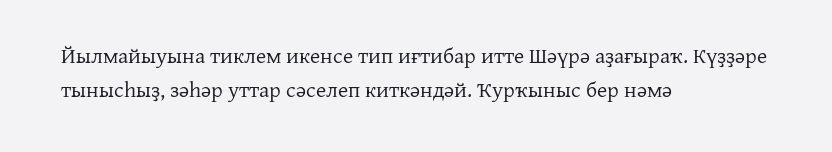Йылмайыуына тиклем икенсе тип иғтибар итте Шәүрә аҙағыраҡ. Күҙҙәре тынысһыҙ, зәһәр уттар сәселеп киткәндәй. Ҡурҡыныс бер нәмә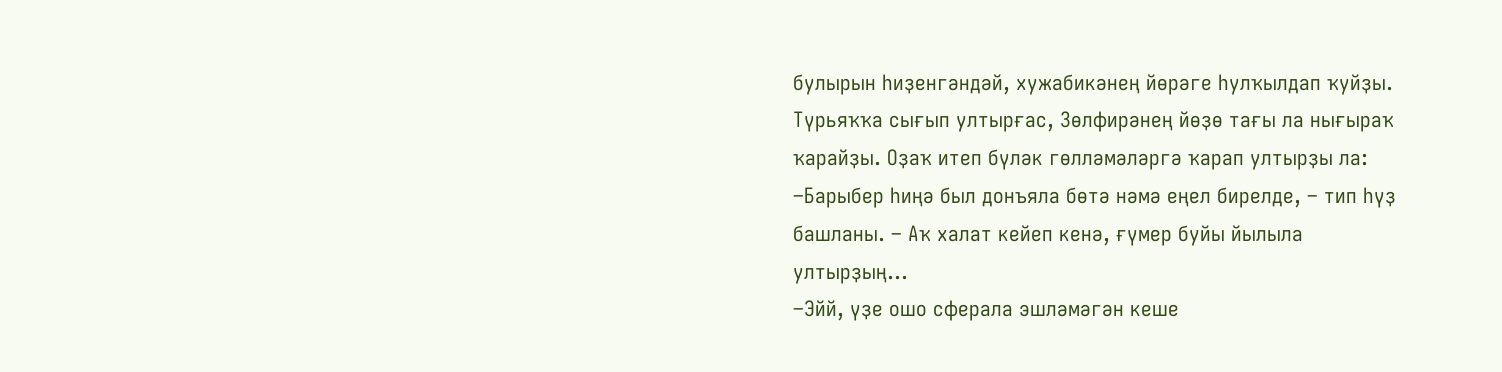булырын һиҙенгәндәй, хужабикәнең йөрәге һулҡылдап ҡуйҙы.
Түрьяҡҡа сығып ултырғас, Зөлфирәнең йөҙө тағы ла нығыраҡ ҡарайҙы. Оҙаҡ итеп бүләк гөлләмәләргә ҡарап ултырҙы ла:
–Барыбер һиңә был донъяла бөтә нәмә еңел бирелде, – тип һүҙ башланы. – Аҡ халат кейеп кенә, ғүмер буйы йылыла ултырҙың...
–Эйй, үҙе ошо сферала эшләмәгән кеше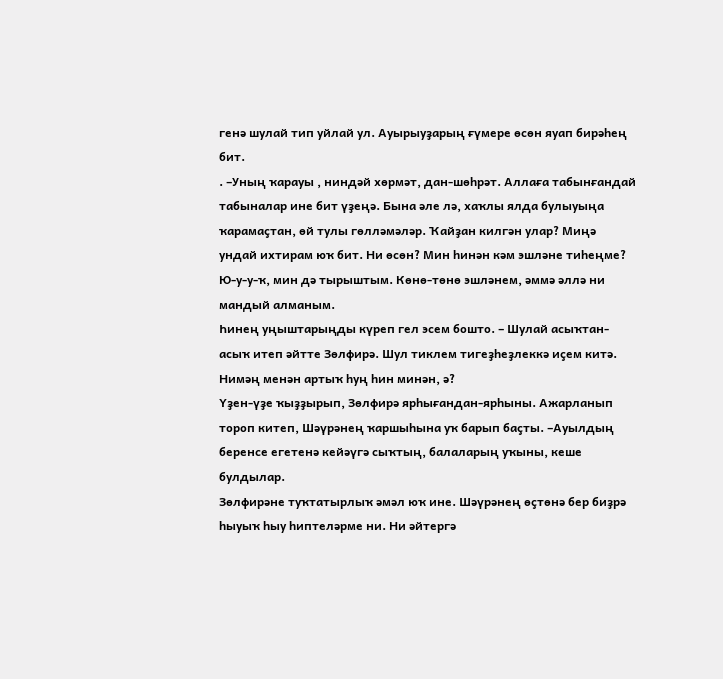генә шулай тип уйлай ул. Ауырыуҙарың ғүмере өсөн яуап бирәһең бит.
. –Уның ҡарауы , ниндәй хөрмәт, дан-шөһрәт. Аллаға табынғандай табыналар ине бит үҙеңә. Бына әле лә, хаҡлы ялда булыуыңа ҡарамаҫтан, өй тулы гөлләмәләр. Ҡайҙан килгән улар? Миңә ундай ихтирам юҡ бит. Ни өсөн? Мин һинән кәм эшләне тиһеңме? Ю-у-у-ҡ, мин дә тырыштым. Көнө-төнө эшләнем, әммә әллә ни мандый алманым.
Һинең уңыштарыңды күреп гел эсем бошто. – Шулай асыҡтан-асыҡ итеп әйтте Зөлфирә. Шул тиклем тигеҙһеҙлеккә иҫем китә. Нимәң менән артыҡ һуң һин минән, ә?
Үҙен-үҙе ҡыҙҙырып, Зөлфирә ярһығандан-ярһыны. Ажарланып тороп китеп, Шәүрәнең ҡаршыһына уҡ барып баҫты. –Ауылдың беренсе егетенә кейәүгә сыҡтың, балаларың уҡыны, кеше булдылар.
Зөлфирәне туҡтатырлыҡ әмәл юҡ ине. Шәүрәнең өҫтөнә бер биҙрә һыуыҡ һыу һиптеләрме ни. Ни әйтергә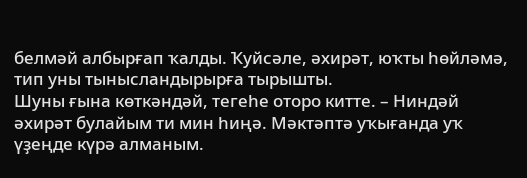белмәй албырғап ҡалды. Ҡуйсәле, әхирәт, юҡты һөйләмә, тип уны тынысландырырға тырышты.
Шуны ғына көткәндәй, тегеһе оторо китте. – Ниндәй әхирәт булайым ти мин һиңә. Мәктәптә уҡығанда уҡ үҙеңде күрә алманым.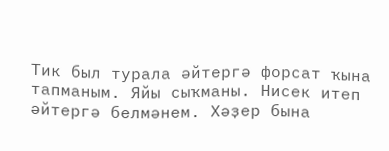Тик был турала әйтергә форсат ҡына тапманым. Яйы сыҡманы. Нисек итеп әйтергә белмәнем. Хәҙер бына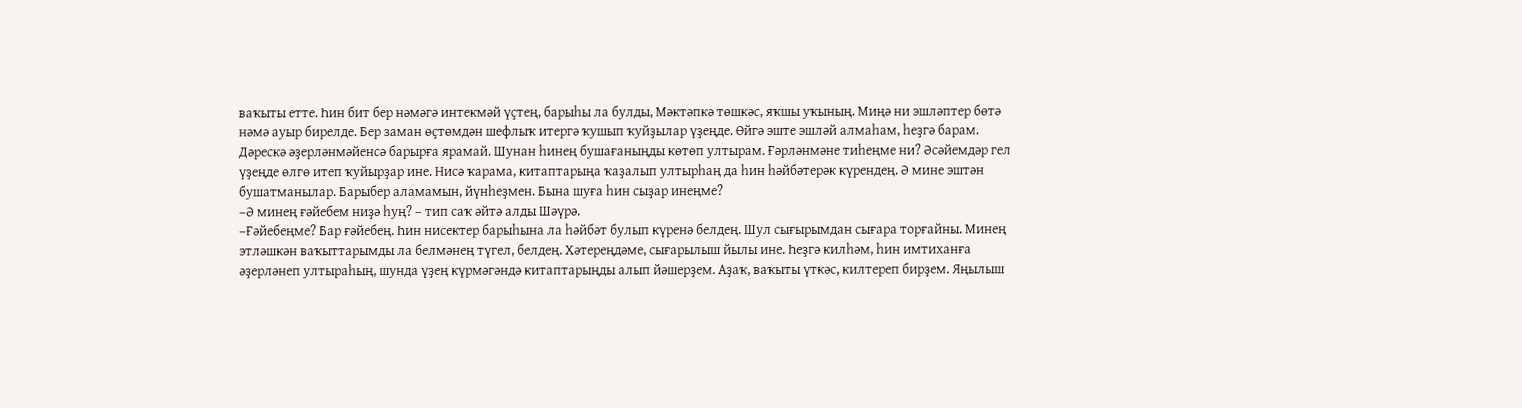ваҡыты етте. Һин бит бер нәмәгә интекмәй үҫтең, барыһы ла булды, Мәктәпкә төшкәс, яҡшы уҡының. Миңә ни эшләптер бөтә нәмә ауыр бирелде. Бер заман өҫтөмдән шефлыҡ итергә ҡушып ҡуйҙылар үҙеңде. Өйгә эште эшләй алмаһам, һеҙгә барам. Дәрескә әҙерләнмәйенсә барырға ярамай. Шунан һинең бушағаныңды көтөп ултырам. Ғәрләнмәне тиһеңме ни? Әсәйемдәр гел үҙеңде өлгө итеп ҡуйырҙар ине. Нисә ҡарама, китаптарыңа ҡаҙалып ултырһаң да һин һәйбәтерәк күрендең. Ә мине эштән бушатманылар. Барыбер аламамын, йүнһеҙмен. Бына шуға һин сыҙар инеңме?
–Ә минең ғәйебем ниҙә һуң? – тип саҡ әйтә алды Шәүрә.
–Ғәйебеңме? Бар ғәйебең. Һин нисектер барыһына ла һәйбәт булып күренә белдең. Шул сығырымдан сығара торғайны. Минең этләшкән ваҡыттарымды ла белмәнең түгел, белдең. Хәтереңдәме, сығарылыш йылы ине. Һеҙгә килһәм, һин имтиханға әҙерләнеп ултыраһың, шунда үҙең күрмәгәндә китаптарыңды алып йәшерҙем. Аҙаҡ, ваҡыты үткәс, килтереп бирҙем. Яңылыш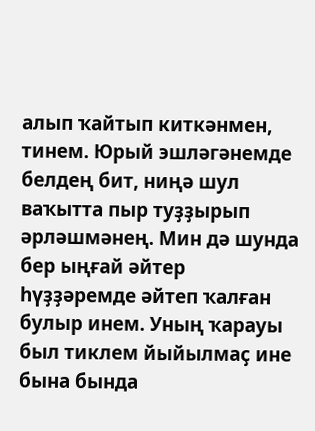алып ҡайтып киткәнмен, тинем. Юрый эшләгәнемде белдең бит, ниңә шул ваҡытта пыр туҙҙырып әрләшмәнең. Мин дә шунда бер ыңғай әйтер һүҙҙәремде әйтеп ҡалған булыр инем. Уның ҡарауы был тиклем йыйылмаҫ ине бына бында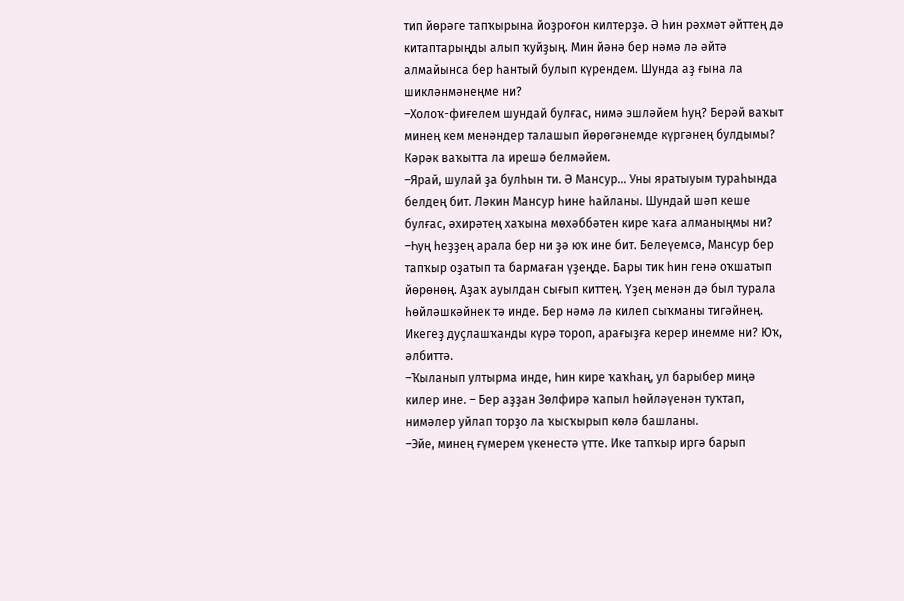тип йөрәге тапҡырына йоҙроғон килтерҙә. Ә һин рәхмәт әйттең дә китаптарыңды алып ҡуйҙың. Мин йәнә бер нәмә лә әйтә алмайынса бер һантый булып күрендем. Шунда аҙ ғына ла шикләнмәнеңме ни?
–Холоҡ-фиғелем шундай булғас, нимә эшләйем һуң? Берәй ваҡыт минең кем менәндер талашып йөрөгәнемде күргәнең булдымы? Кәрәк ваҡытта ла ирешә белмәйем.
–Ярай, шулай ҙа булһын ти. Ә Мансур... Уны яратыуым тураһында белдең бит. Ләкин Мансур һине һайланы. Шундай шәп кеше булғас, әхирәтең хаҡына мөхәббәтен кире ҡаға алманыңмы ни?
–Һуң һеҙҙең арала бер ни ҙә юҡ ине бит. Белеүемсә, Мансур бер тапҡыр оҙатып та бармаған үҙеңде. Бары тик һин генә оҡшатып йөрөнөң. Аҙаҡ ауылдан сығып киттең. Үҙең менән дә был турала һөйләшкәйнек тә инде. Бер нәмә лә килеп сыҡманы тигәйнең. Икегеҙ дуҫлашҡанды күрә тороп, арағыҙға керер инемме ни? Юҡ, әлбиттә.
–Ҡыланып ултырма инде, Һин кире ҡаҡһаң, ул барыбер миңә килер ине. – Бер аҙҙан Зөлфирә ҡапыл һөйләүенән туҡтап, нимәлер уйлап торҙо ла ҡысҡырып көлә башланы.
–Эйе, минең ғүмерем үкенестә үтте. Ике тапҡыр иргә барып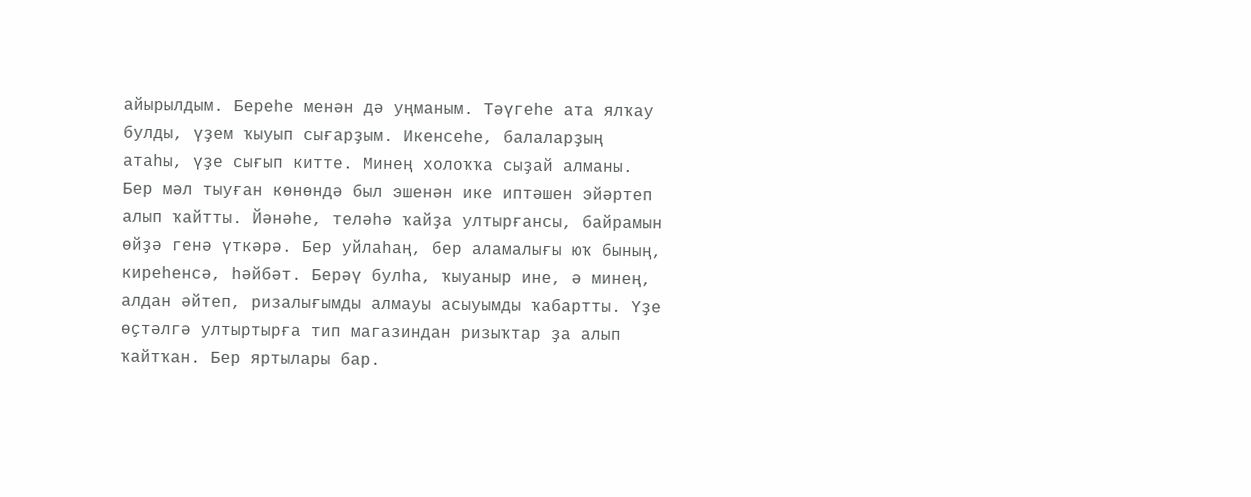айырылдым. Береһе менән дә уңманым. Тәүгеһе ата ялҡау булды, үҙем ҡыуып сығарҙым. Икенсеһе, балаларҙың атаһы, үҙе сығып китте. Минең холоҡҡа сыҙай алманы. Бер мәл тыуған көнөндә был эшенән ике иптәшен эйәртеп алып ҡайтты. Йәнәһе, теләһә ҡайҙа ултырғансы, байрамын өйҙә генә үткәрә. Бер уйлаһаң, бер аламалығы юҡ бының, киреһенсә, һәйбәт. Берәү булһа, ҡыуаныр ине, ә минең, алдан әйтеп, ризалығымды алмауы асыуымды ҡабартты. Үҙе өҫтәлгә ултыртырға тип магазиндан ризыҡтар ҙа алып ҡайтҡан. Бер яртылары бар.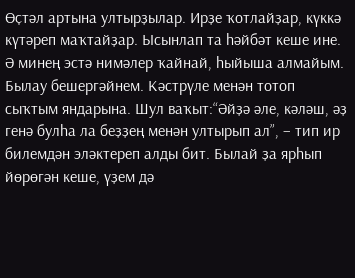Өҫтәл артына ултырҙылар. Ирҙе ҡотлайҙар, күккә күтәреп маҡтайҙар. Ысынлап та һәйбәт кеше ине. Ә минең эстә нимәлер ҡайнай, һыйыша алмайым. Былау бешергәйнем. Кәстрүле менән тотоп сыҡтым яндарына. Шул ваҡыт:“Әйҙә әле, кәләш, әҙ генә булһа ла беҙҙең менән ултырып ал”, – тип ир билемдән эләктереп алды бит. Былай ҙа ярһып йөрөгән кеше, үҙем дә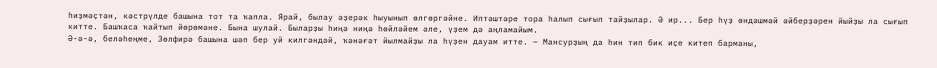һиҙмәҫтән, кәстрүлде башына тот та ҡапла. Ярай, былау әҙерәк һыуынып өлгөргәйне. Иптәштәре тора һалып сығып тайҙылар. Ә ир... Бер һүҙ өндәшмәй әйберҙәрен йыйҙы ла сығып китте. Башҡаса ҡайтып йөрөмәне. Бына шулай. Быларҙы һиңә ниңә һөйләйем әле, үҙем дә аңламайым.
Ә-ә-ә, беләһеңме, Зөлфирә башына шәп бер уй килгәндәй, ҡәнәғәт йылмайҙы ла һүҙен дауам итте. – Мансурҙың да һин тип бик иҫе китеп барманы,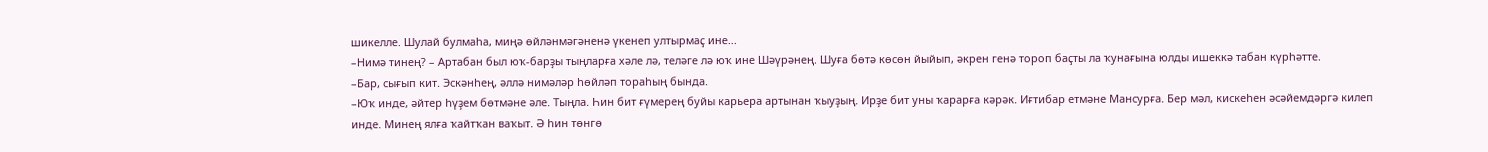шикелле. Шулай булмаһа, миңә өйләнмәгәненә үкенеп ултырмаҫ ине...
–Нимә тинең? – Артабан был юҡ-барҙы тыңларға хәле лә, теләге лә юҡ ине Шәүрәнең. Шуға бөтә көсөн йыйып, әкрен генә тороп баҫты ла ҡунағына юлды ишеккә табан күрһәтте.
–Бар, сығып кит. Эскәнһең, әллә нимәләр һөйләп тораһың бында.
–Юҡ инде, әйтер һүҙем бөтмәне әле. Тыңла. Һин бит ғүмерең буйы карьера артынан ҡыуҙың. Ирҙе бит уны ҡарарға кәрәк. Иғтибар етмәне Мансурға. Бер мәл, кискеһен әсәйемдәргә килеп инде. Минең ялға ҡайтҡан ваҡыт. Ә һин төнгө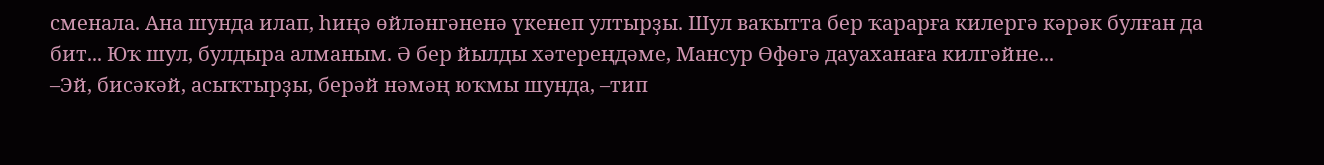сменала. Ана шунда илап, һиңә өйләнгәненә үкенеп ултырҙы. Шул ваҡытта бер ҡарарға килергә кәрәк булған да бит... Юҡ шул, булдыра алманым. Ә бер йылды хәтереңдәме, Мансур Өфөгә дауаханаға килгәйне...
–Эй, бисәкәй, асыҡтырҙы, берәй нәмәң юҡмы шунда, –тип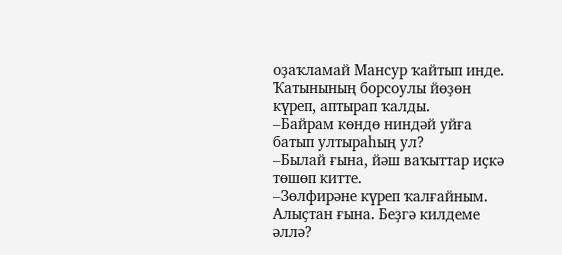оҙаҡламай Мансур ҡайтып инде. Ҡатынының борсоулы йөҙөн күреп, аптырап ҡалды.
–Байрам көндө ниндәй уйға батып ултыраһың ул?
–Былай ғына, йәш ваҡыттар иҫкә төшөп китте.
–Зөлфирәне күреп ҡалғайным. Алыҫтан ғына. Беҙгә килдеме әллә?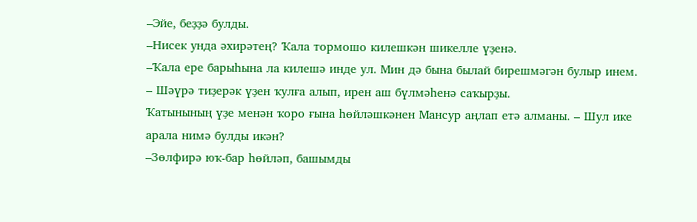–Эйе, беҙҙә булды.
–Нисек унда әхирәтең? Ҡала тормошо килешкән шикелле үҙенә.
–Ҡала ере барыһына ла килешә инде ул. Мин дә бына былай бирешмәгән булыр инем. – Шәүрә тиҙерәк үҙен ҡулға алып, ирен аш бүлмәһенә саҡырҙы.
Ҡатынының үҙе менән ҡоро ғына һөйләшкәнен Мансур аңлап етә алманы. – Шул ике арала нимә булды икән?
–Зөлфирә юҡ-бар һөйләп, башымды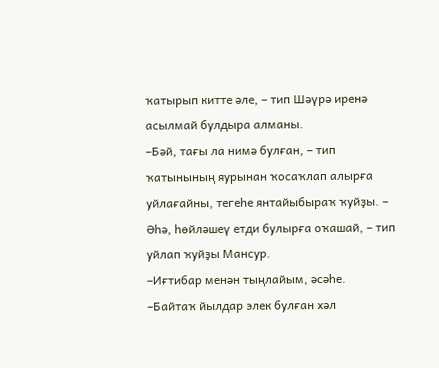ҡатырып китте әле, – тип Шәүрә иренә асылмай булдыра алманы.
–Бәй, тағы ла нимә булған, – тип ҡатынының яурынан ҡосаҡлап алырға уйлағайны, тегеһе янтайыбыраҡ ҡуйҙы. – Әһә, һөйләшеү етди булырға оҡашай, – тип уйлап ҡуйҙы Мансур.
–Иғтибар менән тыңлайым, әсәһе.
–Байтаҡ йылдар элек булған хәл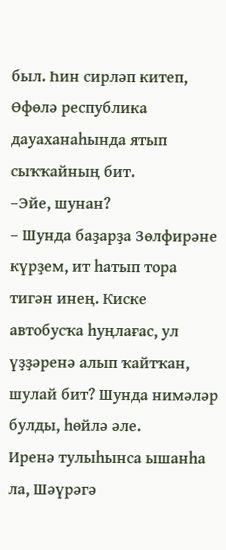был. Һин сирләп китеп, Өфөлә республика дауаханаһында ятып сыҡҡайның бит.
–Эйе, шунан?
– Шунда баҙарҙа Зөлфирәне күрҙем, ит һатып тора тигән инең. Киске автобусҡа һуңлағас, ул үҙҙәренә алып ҡайтҡан, шулай бит? Шунда нимәләр булды, һөйлә әле.
Иренә тулыһынса ышанһа ла, Шәүрәгә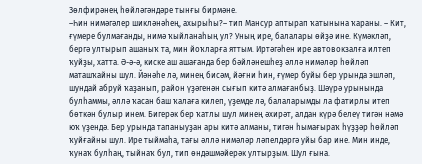Зөлфирәнең һөйләгәндәре тынғы бирмәне.
–Һин нимәгәлер шикләнәһең, ахырыһы?– тип Мансур аптырап ҡатынына ҡараны. – Кит, ғүмере булмағанды, нимә ҡыйланаһың ул? Уның ире, балалары өйҙә ине. Күмәкләп, бергә ултырып ашаныҡ та, мин йоҡларға яттым. Иртәгәһен ире автовокзалға илтеп ҡуйҙы, хатта. Ә-ә-ә, киске аш ашағанда бер бәйләнешһеҙ әллә нимәләр һөйләп маташҡайны шул. Йәнәһе лә, минең бисәм, йәғни һин, ғүмер буйы бер урында эшләп, шундай абруй ҡаҙанып, район үҙәгенән сығып китә алмағанбыҙ. Шәүрә урынында булһаммы, әллә ҡасан баш ҡалаға килеп, үҙемде лә, балаларымды ла фатирлы итеп бөткән булыр инем. Бигерәк бер ҡатлы шул минең әхирәт, алдан күрә белеү тигән нәмә юҡ үҙендә. Бер урында тапаныуҙан ары китә алманы, тигән һымағыраҡ һүҙҙәр һөйләп ҡуйғайны шул. Ире тыймаһа, тағы әллә нимәләр ләпелдәргә уйы бар ине. Мин инде, ҡунаҡ булһаң, тыйнаҡ бул, тип өндәшмәйерәк ултырҙым. Шул ғына.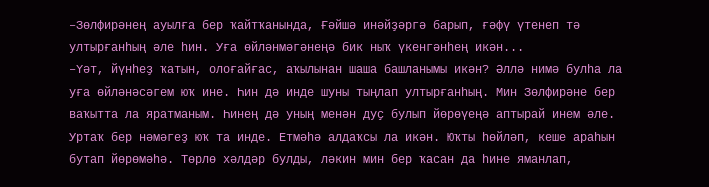–Зөлфирәнең ауылға бер ҡайтҡанында, Ғәйшә инәйҙәргә барып, ғәфү үтенеп тә ултырғанһың әле һин. Уға өйләнмәгәнеңә бик ныҡ үкенгәнһең икән...
–Үәт, йүнһеҙ ҡатын, олоғайғас, аҡылынан шаша башланымы икән? Әллә нимә булһа ла уға өйләнәсәгем юҡ ине. Һин дә инде шуны тыңлап ултырғанһың. Мин Зөлфирәне бер ваҡытта ла яратманым. Һинең дә уның менән дуҫ булып йөрөүеңә аптырай инем әле. Уртаҡ бер нәмәгеҙ юҡ та инде. Етмәһә алдаҡсы ла икән. Юҡты һөйләп, кеше араһын бутап йөрөмәһә. Төрлө хәлдәр булды, ләкин мин бер ҡасан да һине яманлап,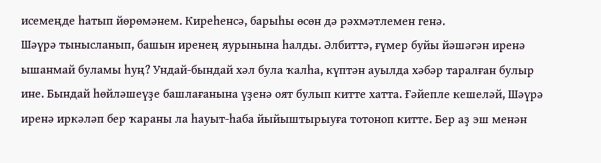исемеңде һатып йөрөмәнем. Киреһенсә, барыһы өсөн дә рәхмәтлемен генә.
Шәүрә тынысланып, башын иренең яурынына һалды. Әлбиттә, ғүмер буйы йәшәгән иренә ышанмай буламы һуң? Ундай-бындай хәл була ҡалһа, күптән ауылда хәбәр таралған булыр ине. Бындай һөйләшеүҙе башлағанына үҙенә оят булып китте хатта. Ғәйепле кешеләй, Шәүрә иренә иркәләп бер ҡараны ла һауыт-һаба йыйыштырыуға тотоноп китте. Бер аҙ эш менән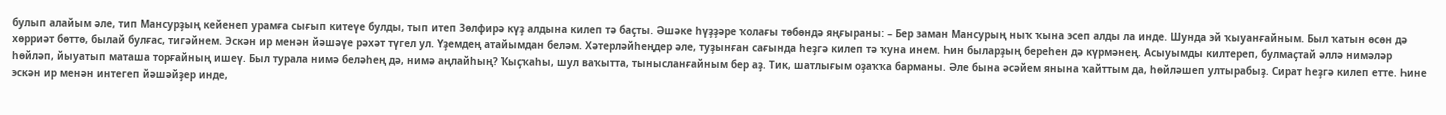булып алайым әле, тип Мансурҙың кейенеп урамға сығып китеүе булды, тып итеп Зөлфирә күҙ алдына килеп тә баҫты. Әшәке һүҙҙәре ҡолағы төбөндә яңғыраны: – Бер заман Мансурың ныҡ ҡына эсеп алды ла инде. Шунда эй ҡыуанғайным. Был ҡатын өсөн дә хөрриәт бөттө, былай булғас, тигәйнем. Эскән ир менән йәшәүе рәхәт түгел ул. Үҙемдең атайымдан беләм. Хәтерләйһеңдер әле, туҙынған сағында һеҙгә килеп тә ҡуна инем. Һин быларҙың береһен дә күрмәнең. Асыуымды килтереп, булмаҫтай әллә нимәләр һөйләп, йыуатып маташа торғайның ишеү. Был турала нимә беләһең дә, нимә аңлайһың? Ҡыҫҡаһы, шул ваҡытта, тынысланғайным бер аҙ. Тик, шатлығым оҙаҡҡа барманы. Әле бына әсәйем янына ҡайттым да, һөйләшеп ултырабыҙ. Сират һеҙгә килеп етте. Һине эскән ир менән интегеп йәшәйҙер инде,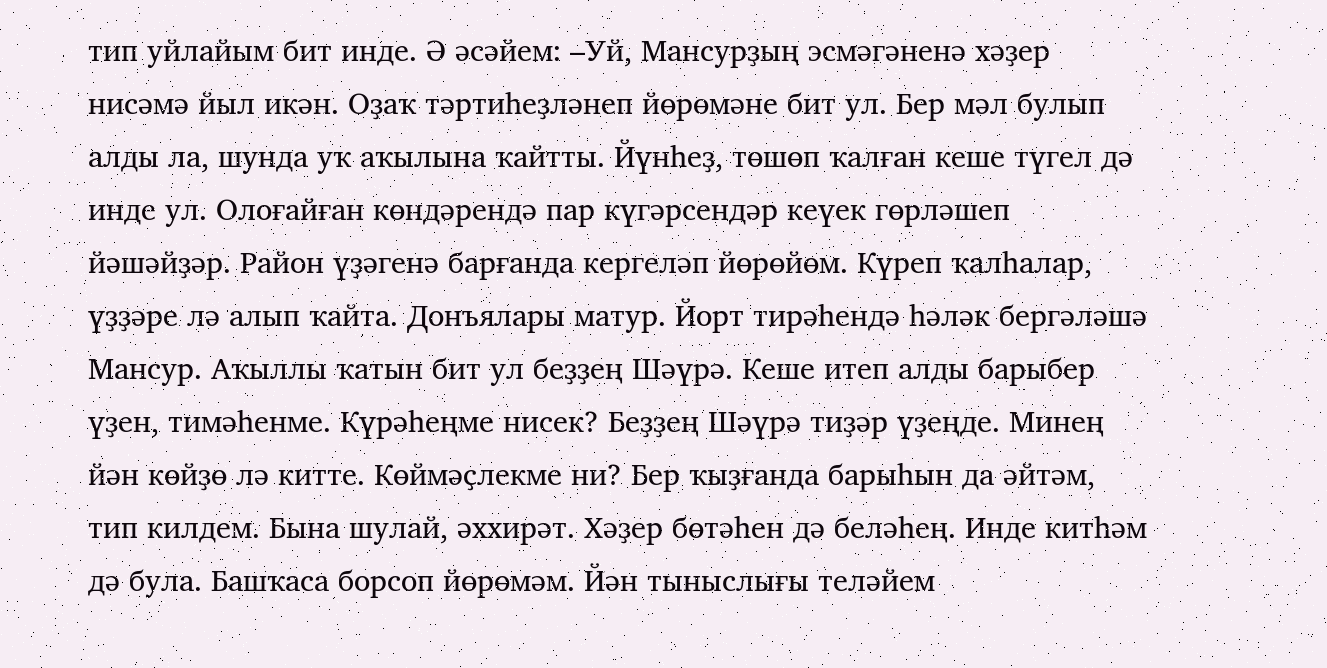тип уйлайым бит инде. Ә әсәйем: –Уй, Мансурҙың эсмәгәненә хәҙер нисәмә йыл икән. Оҙаҡ тәртиһеҙләнеп йөрөмәне бит ул. Бер мәл булып алды ла, шунда уҡ аҡылына ҡайтты. Йүнһеҙ, төшөп ҡалған кеше түгел дә инде ул. Олоғайған көндәрендә пар күгәрсендәр кеүек гөрләшеп йәшәйҙәр. Район үҙәгенә барғанда кергеләп йөрөйөм. Күреп ҡалһалар, үҙҙәре лә алып ҡайта. Донъялары матур. Йорт тирәһендә һәләк бергәләшә Мансур. Аҡыллы ҡатын бит ул беҙҙең Шәүрә. Кеше итеп алды барыбер үҙен, тимәһенме. Күрәһеңме нисек? Беҙҙең Шәүрә тиҙәр үҙеңде. Минең йән көйҙө лә китте. Көймәҫлекме ни? Бер ҡыҙғанда барыһын да әйтәм, тип килдем. Бына шулай, әххирәт. Хәҙер бөтәһен дә беләһең. Инде китһәм дә була. Башҡаса борсоп йөрөмәм. Йән тыныслығы теләйем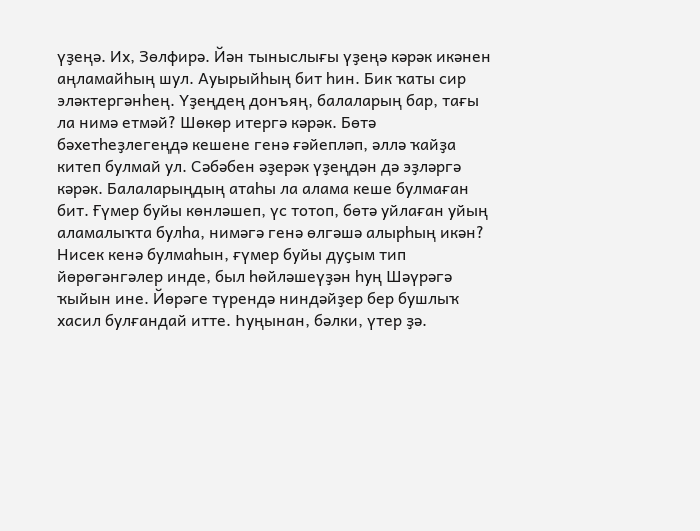үҙеңә. Их, Зөлфирә. Йән тыныслығы үҙеңә кәрәк икәнен аңламайһың шул. Ауырыйһың бит һин. Бик ҡаты сир эләктергәнһең. Үҙеңдең донъяң, балаларың бар, тағы ла нимә етмәй? Шөкөр итергә кәрәк. Бөтә бәхетһеҙлегеңдә кешене генә ғәйепләп, әллә ҡайҙа китеп булмай ул. Сәбәбен әҙерәк үҙеңдән дә эҙләргә кәрәк. Балаларыңдың атаһы ла алама кеше булмаған бит. Ғүмер буйы көнләшеп, үс тотоп, бөтә уйлаған уйың аламалыҡта булһа, нимәгә генә өлгәшә алырһың икән? Нисек кенә булмаһын, ғүмер буйы дуҫым тип йөрөгәнгәлер инде, был һөйләшеүҙән һуң Шәүрәгә ҡыйын ине. Йөрәге түрендә ниндәйҙер бер бушлыҡ хасил булғандай итте. Һуңынан, бәлки, үтер ҙә.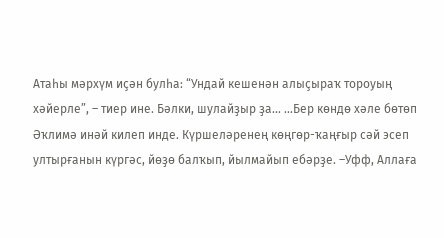Атаһы мәрхүм иҫән булһа: “Ундай кешенән алыҫыраҡ тороуың хәйерле”, – тиер ине. Бәлки, шулайҙыр ҙа... ...Бер көндө хәле бөтөп Әҡлимә инәй килеп инде. Күршеләренең көңгөр-ҡаңғыр сәй эсеп ултырғанын күргәс, йөҙө балҡып, йылмайып ебәрҙе. –Уфф, Аллаға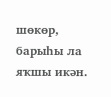шөкөр, барыһы ла яҡшы икән.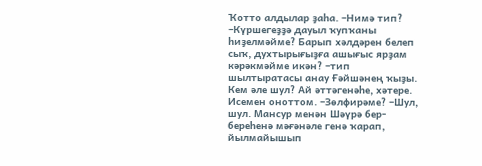Ҡотто алдылар ҙаһа. –Нимә тип? –Күршегеҙҙә дауыл ҡупҡаны һиҙелмәйме? Барып хәлдәрен белеп сыҡ, духтырығыҙға ашығыс ярҙам кәрәкмәйме икән? –тип шылтыратасы анау Ғәйшәнең ҡыҙы. Кем әле шул? Ай әттәгенәһе, хәтере. Исемен оноттом. –Зөлфирәме? –Шул, шул. Мансур менән Шәүрә бер-береһенә мәғәнәле генә ҡарап, йылмайышып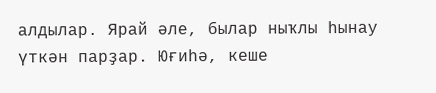алдылар. Ярай әле, былар ныҡлы һынау үткән парҙар. Юғиһә, кеше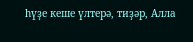һүҙе кеше үлтерә, тиҙәр, Алла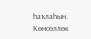һаҡлаһын. Көнсөллөк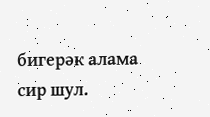бигерәк алама сир шул.